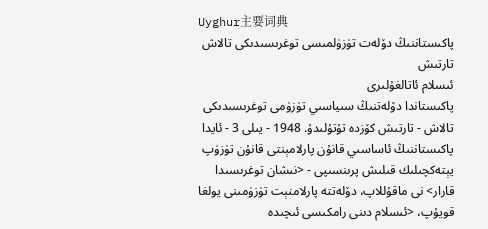Uyghur主要词典
پاكىستاننىڭ دۆلەت تۈزۈلمىسى توغرىسىدىكى تالاش تارتىش
ئىسلام ئاتالغۇلىرى
پاكىستاندا دۆلەتنىڭ سىياسىي تۈزۈمى توغرىسىدىكى تالاش - تارتىش كۆزدە تۇتۇلىدۇ. 1948 - يىلى 3 - ئايدا پاكىستاننىڭ ئاساسىي قانۇن پارلامېنتى قانۇن تۈزۈپ يېتەكچىلىك قىلىش پرىنسىپى - <نىشان توغرىسىدا قارار> نى ماقۇللاپ، دۆلەتتە پارلامنېت تۈزۈمىنى يولغا قويۇپ، <ئىسلام دىنى رامكىسى ئىچىدە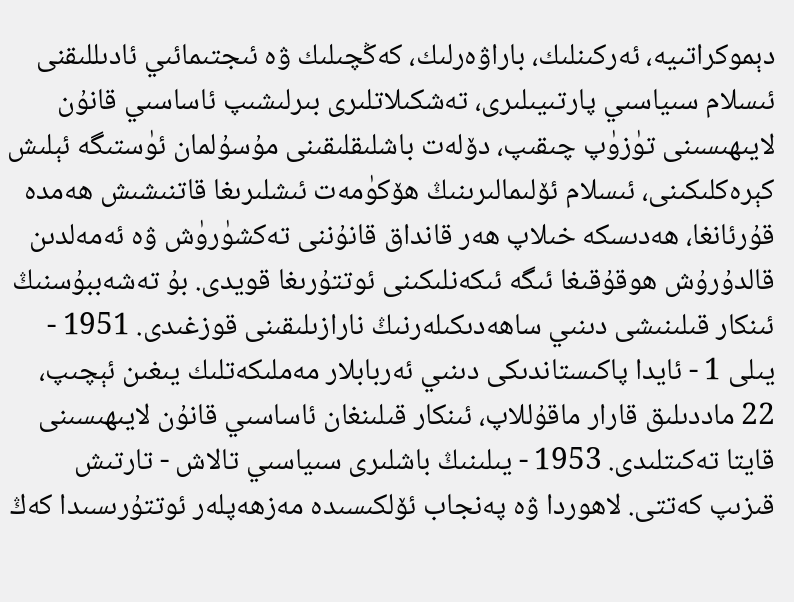دېموكراتىيە، ئەركىنلىك، باراۋەرلىك، كەڭچىلىك ۋە ئىجتىمائىي ئادىللىقنى ئىسلام سىياسىي پارتىيىلىرى، تەشكىلاتلىرى بىرلىشىپ ئاساسىي قانۇن لايىھىسىنى تۈزۈپ چىقىپ، دۆلەت باشلىقلىقىنى مۇسۇلمان ئۈستىگە ئېلىش كېرەكلىكىنى، ئىسلام ئۆلىمالىرىنىڭ ھۆكۈمەت ئىشلىرىغا قاتنىشىش ھەمدە قۇرئانغا، ھەدىسكە خىلاپ ھەر قانداق قانۇننى تەكشۈرۈش ۋە ئەمەلدىن قالدۇرۇش ھوقۇقىغا ئىگە ئىكەنلىكىنى ئوتتۇرىغا قويدى. بۇ تەشەببۇسنىڭ ئىنكار قىلىنىشى دىنىي ساھەدىكىلەرنىڭ نارازىلىقىنى قوزغىدى. 1951 - يىلى 1 - ئايدا پاكىستاندىكى دىنىي ئەربابلار مەملىكەتلىك يىغىن ئېچىپ، 22 ماددىلىق قارار ماقۇللاپ، ئىنكار قىلىنغان ئاساسىي قانۇن لايىھىسىنى قايتا تەكىتلىدى. 1953 - يىلىنىڭ باشلىرى سىياسىي تالاش - تارتىش قىزىپ كەتتى. لاھوردا ۋە پەنجاب ئۆلكىسىدە مەزھەپلەر ئوتتۇرىسىدا كەڭ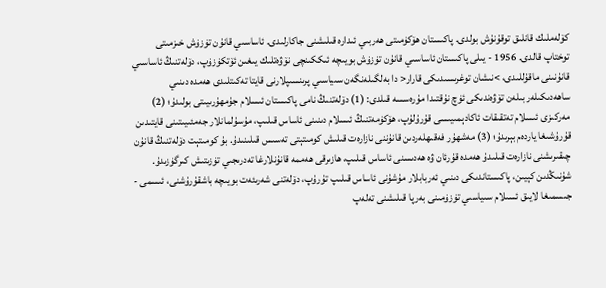كۆلەملىك قانلىق توقۇنۇش بولدى. پاكىستان ھۆكۈمىتى ھەربىي ئىدارە قىلىشنى جاكارلىدى. ئاساسىي قانۇن تۈزۈش خىزمىتى توختاپ قالدى. 1956 - يىلى پاكىستان ئاساسىي قانۇن تۈزۈش بويىچە ئىككىنچى نۆۋەتلىك يىغىن ئۆتكۈزۈپ، دۆلەتنىڭ ئاساسىي قانۇنىنى ماقۇللىدى، >نىشان توغرىسىدىكى قارار< دا بەلگىلەنگەن سىياسىي پرىنسىپلارنى قايتا تەكىتلىدى ھەمدە دىنىي ساھەدىكىلەر بىلەن تۆۋەندىكى ئۈچ نۇقتىدا مۇرەسسە قىلدى: (1) دۆلەتنىڭ نامى پاكىستان ئىسلام جۇمھۇرىيىتى بولىدۇ؛ (2) مەركىزى ئىسلام تەتقىقات ئاكادېمىيىسى قۇرۇلۇپ، ھۆكۈمەتنىڭ ئىسلام دىنىنى ئاساس قىلىپ، مۇسۇلمانلار جەمئىيىتىنى قايتىدىن قۇرۇشىغا ياردەم بېرىدۇ؛ (3) مەشھۇر فەقىھلەردىن قانۇننى نازارەت قىلىش كومىتېتى تەسىس قىلىنىدۇ. بۇ كومىتېت دۆلەتنىڭ قانۇن چىقىرىشنى نازارەت قىلىدۇ ھەمدە قۇرئان ۋە ھەدىسنى ئاساس قىلىپ، ھازىرقى ھەممە قانۇنلارغا تەدرىجىي تۈزىتىش كىرگۈزىدۇ. شۇنىڭدىن كېيىن، پاكىستاندىكى دىنىي ئەربابلار مۇشۇنى ئاساس قىلىپ تۇرۇپ، دۆلەتنى شەرىئەت بويىچە باشقۇرۇشنى، ئىسمى - جىسمىغا لايىق ئسىلام سىياسىي تۈزۈمىنى بەرپا قىلىشنى تەلەپ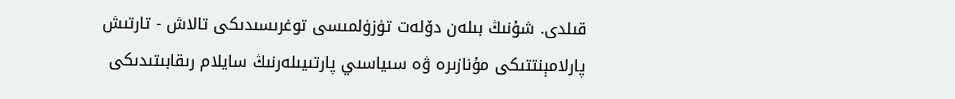قىلدى. شۇنىڭ بىلەن دۆلەت تۈزۈلمىسى توغرىسىدىكى تالاش - تارتىش پارلامېنتتىكى مۇنازىرە ۋە سىياسىي پارتىيىلەرنىڭ سايلام رىقابىتىدىكى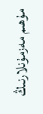مۇھىم مەزمۇنلارنىڭ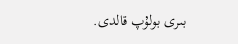بىرى بولۇپ قالدى.